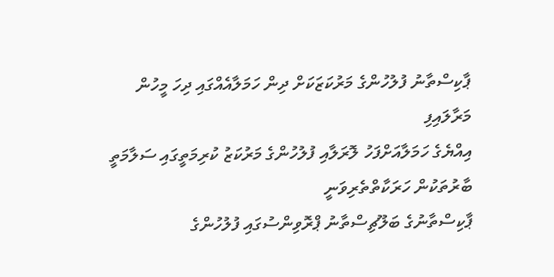ޕާކިސްތާނު ފުލުހުންގެ މަރުކަޒަކަށް ދިން ހަމަލާއެއްގައި ދިހަ މީހުން މަރާލައިފި
އިއްޔެގެ ހަމަލާއަށްފަހު ލޮރަލާއި ފުލުހުންގެ މަރުކަޒު ކުރިމަތީގައި ސަލާމަތީ ބާރުތަކުން ހަރަކާތްތެރިވަނީ
ޕާކިސްތާނުގެ ބަލޫޗިސްތާނު ޕްރޮވިންސުގައި ފުލުހުންގެ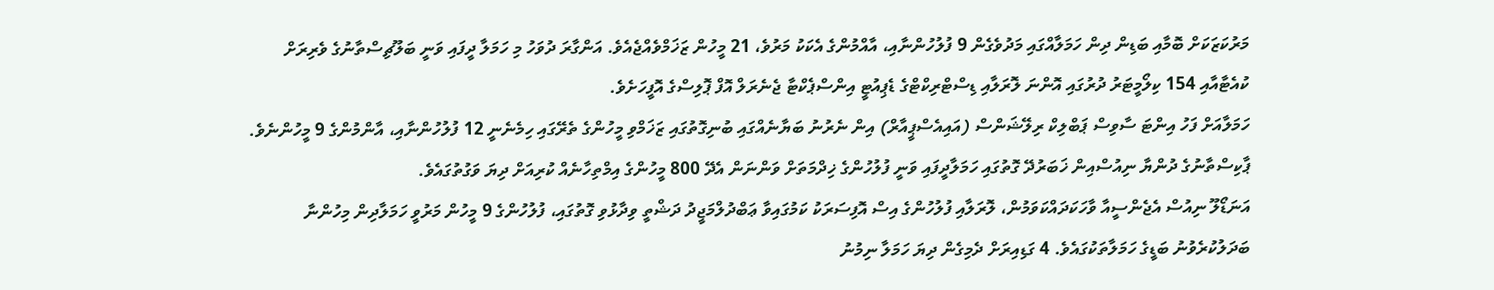މަރުކަޒަކަށް ބޮމާއި ބަޑިން ދިން ހަމަލާއްގައި މަދުވެގެން 9 ފުލުހުންނާއި، އާއްމުންގެ އެކަކު މަރުވެ، 21 މީހުން ޒަޚަމްވެއްޖެއެވެ. އަންގާރަ ދުވަހު މި ހަމަލާ ދީފައި ވަނީ ބަލޫޗިސްތާނުގެ ވެރިރަށް ކުއެޓާއާއި 154 ކިލޯމީޓަރު ދުރުގައި އޮންނަ ލޮރަލާއި ޑިސްޓްރިކްޓްގެ ޑެޕިއުޓީ އިންސްޕެކްޓާ ޖެނެރަލް އޮފް ޕޮލިސްގެ އޮފީހަށެވެ.
ހަމަލާއަށް ފަހު އިންޓަ ސާވިސް ޕަބްލިކް ރިލޭޝަންސް (އައިއެސްޕީއާރް) އިން ނެރުނު ބަޔާނެއްގައި ބުނިގޮތުގައި ޒަޚަމްވި މީހުންގެ ތެރޭގައި ހިމެނެނީ 12 ފުލުހުންނާއި، އާންމުންގެ 9 މީހުންނެވެ.
ޕާކިސްތާނުގެ ދުންޔާ ނިއުސްއިން ޚަބަރުދޭ ގޮތުގައި ހަމަލާދީފައި ވަނީ ފުލުހުންގެ ޚިދްމަތަށް ވަންނަން އެދޭ 800 މީހުންގެ އިމްތިހާނެއް ކުރިއަށް ދިޔަ ވަގުތުގައެވެ.
އަނަޑޯލޫ ނިއުސް އެޖެންސީއާ ވާހަކަދައްކަވަމުން، ލޮރަލާއި ފުލުހުންގެ އިސް އޮފިސަރަކު ކަމުގައިވާ ޢަބްދުލްމަޖީދު ދަޝްތީ ވިދާޅުވި ގޮތުގައި، ފުލުހުންގެ 9 މީހުން މަރުވީ ހަމަލާދިން މިހުންނާ ބަދަލުކުރެވުނު ބަޑީގެ ހަމަލާތަކުގައެވެ. 4 ގަޑިއިރަށް ދެމިގެން ދިޔަ ހަމަލާ ނިމުނު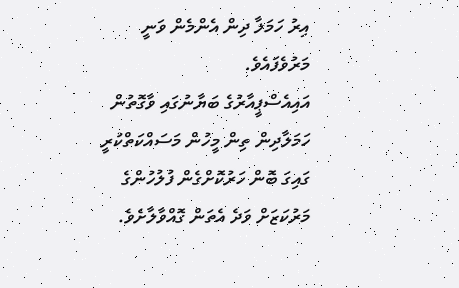އިރު ހަމަލާ ދިން އެންމެން ވަނީ މަރުވެފައެވެ.
އައިއެސްޕީއާރުގެ ބަޔާނުގައި ވާގޮތުން ހަމަލާދިން ތިން މީހުން މަސައްކަތްކުރީ ގައިގަ ބޮން ހަރުކޮށްގެން ފުލުހުންގެ މަރުކަޒަށް ވަދެ އެތަން ގޮއްވާލާށެވެ.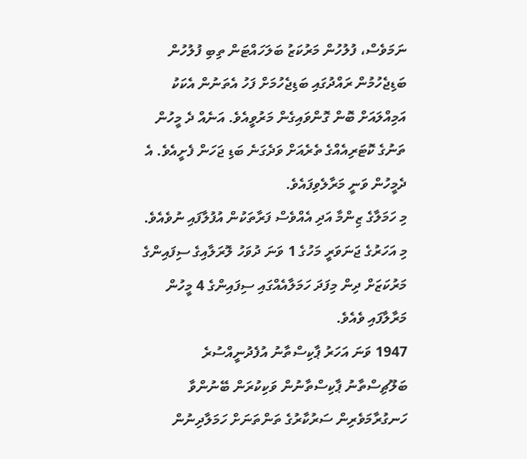ނަމަވެސް، ފުލުހުން މަރުކަޒު ބަލަހައްޓަން ތިބި ފުލުހުން ބަޑިޖެހުމުން ރައްދުގައި ބަޑިޖެހުމަށް ފަހު އެތަނުން އެކަކު އަމިއްލައަށް ބޮން ގޮންވައިގެން މަރުވީއެވެ. އަނެއް ދެ މީހުން ތަނުގެ ކޮޓަރިއެއްގެ ތެރެއަށް ވަދެގަނެ ބަޑި ޖަހަން ފެށީއެވެ. އެ ދެމީހުން ވަނީ މަރާލެވިފައެވެ.
މި ހަމަލާގެ ޒިންމާ އަދި އެއްވެސް ފަރާތަކުން އުފުލާފައި ނުވެއެވެ.
މި އަހަރުގެ ޖަނަވަރީ މަހުގެ 1 ވަނަ ދުވަހު ލޮރަލާއިގެ ސިފައިންގެ މަރުކަޒަށް ދިން މިފަދަ ހަމަލާއެއްގައި ސިފައިންގެ 4 މީހުން މަރާލާފައި ވެއެވެ.
1947 ވަނަ އަހަރު ޕާކިސްތާނު އުފެދުނީއްސުރެ ބަލޫޗިސްތާނު ޕާކިސްތާނުން ވަކިކުރަން ބޭނުންވާ ހަނގުރާމަވެރިން ސަރުކާރުގެ ތަންތަނަށް ހަމަލާދިނުން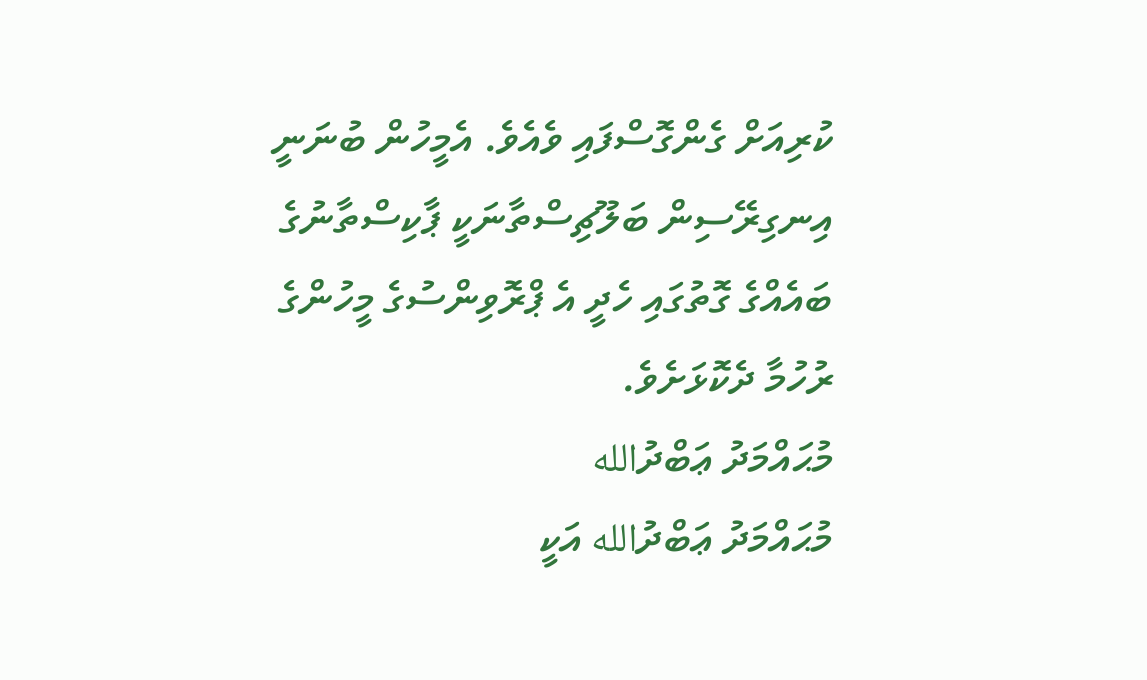ކުރިއަށް ގެންގޮސްފައި ވެއެވެ. އެމީހުން ބުނަނީ އިނގިރޭސިން ބަލޫޗިސްތާނަކީ ޕާކިސްތާނުގެ ބައެއްގެ ގޮތުގައި ހެދީ އެ ޕްރޮވިންސުގެ މީހުންގެ ރުހުމާ ދެކޮޅަށެވެ.
މުޙައްމަދު ޢަބްދުالله
މުޙައްމަދު ޢަބްދުالله އަކީ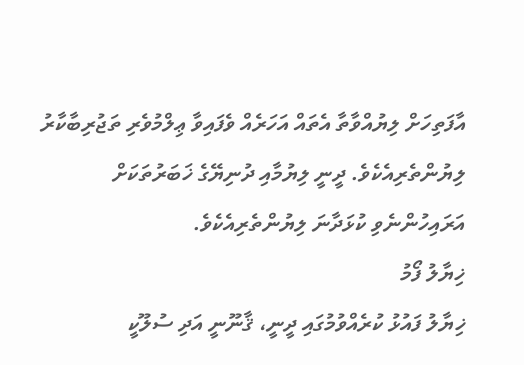އާފަތިހަށް ލިޔުއްވާތާ އެތައް އަހަރެއް ވެފައިވާ ޢިލްމުވެރި ތަޖުރިބާކާރު ލިޔުންތެރިއެކެވެ. ދީނީ ލިޔުމާއި ދުނިޔޭގެ ޚަބަރުތަކަށް އަރައިހުންނެވި ކުޅަދާނަ ލިޔުންތެރިއެކެވެ.
ޚިޔާލު ފޯމު
ޚިޔާލު ފައުޅު ކުރެއްވުމުގައި ދީނީ، ޤާނޫނީ އަދި ސުލޫކީ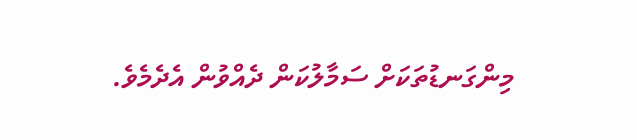މިންގަނޑުތަކަށް ސަމާލުކަން ދެއްވުން އެދެމެވެ.